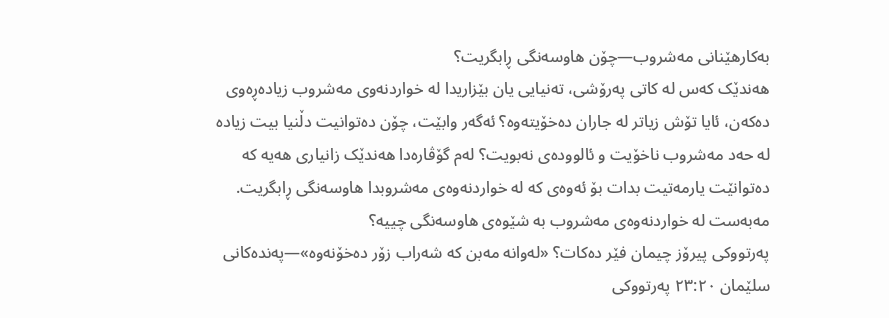بەکارهێنانی مەشروب—چۆن هاوسەنگی ڕابگریت؟
هەندێک کەس لە کاتی پەرۆشی، تەنیایی یان بێزاریدا لە خواردنەوی مەشروب زیادەڕەوی دەکەن، ئایا تۆش زیاتر لە جاران دەخۆیتەوە؟ ئەگەر وابێت، چۆن دەتوانیت دڵنیا بیت زیادە لە حەد مەشروب ناخۆیت و ئالوودەی نەبویت؟ لەم گۆڤارەدا هەندێک زانیاری هەیە کە دەتوانێت یارمەتیت بدات بۆ ئەوەی کە لە خواردنەوەی مەشروبدا هاوسەنگی ڕابگریت.
مەبەست لە خواردنەوەی مەشروب بە شێوەی هاوسەنگی چییە؟
پەرتووکی پیرۆز چیمان فێر دەکات؟ «لەوانە مەبن کە شەراب زۆر دەخۆنەوە»—پەندەکانی سلێمان ٢٣:٢٠ پەرتووکی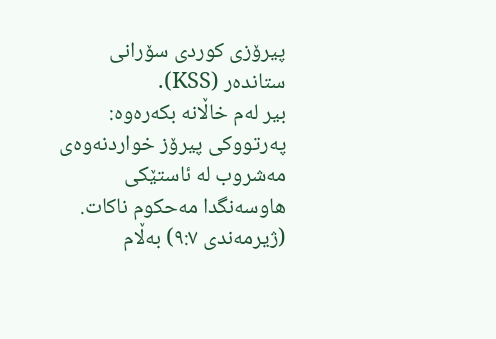پیرۆزی کوردی سۆرانی ستاندەر (KSS).
بیر لەم خاڵانە بکەرەوە: پەرتووکی پیرۆز خواردنەوەی مەشروب لە ئاستێکی هاوسەنگدا مەحکوم ناکات. (ژیرمەندی ٩:٧) بەڵام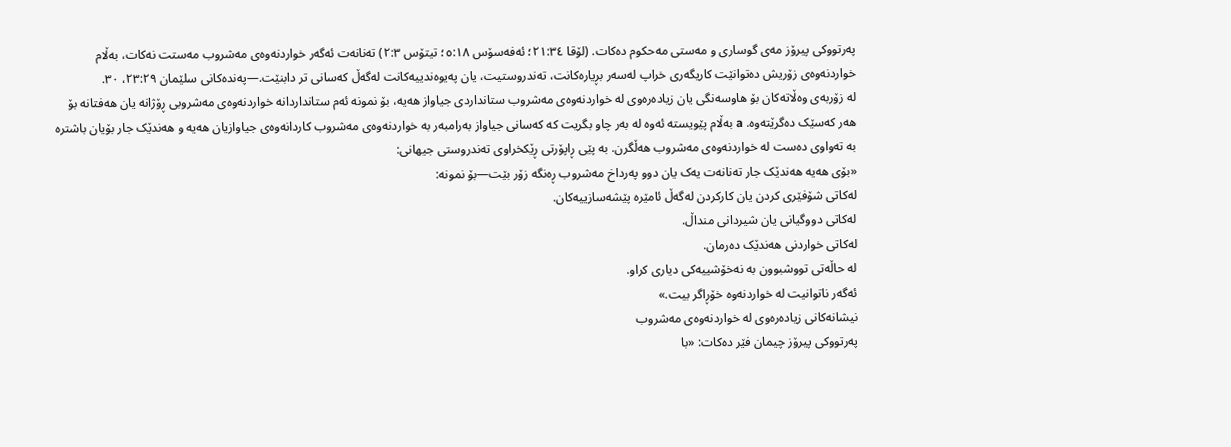پەرتووکی پیرۆز مەی گوساری و مەستی مەحکوم دەکات. (لۆقا ٢١:٣٤؛ ئەفەسۆس ٥:١٨؛ تیتۆس ٢:٣) تەنانەت ئەگەر خواردنەوەی مەشروب مەستت نەکات، بەڵام خواردنەوەی زۆریش دەتوانێت کاریگەری خراپ لەسەر بڕیارەکانت، تەندروستیت، یان پەیوەندییەکانت لەگەڵ کەسانی تر دابنێت.—پەندەکانی سلێمان ٢٣:٢٩، ٣٠.
لە زۆربەی وەڵاتەکان بۆ هاوسەنگی یان زیادەرەوی لە خواردنەوەی مەشروب ستانداردی جیاواز هەیە، بۆ نمونە ئەم ستانداردانە خواردنەوەی مەشروبی ڕۆژانە یان هەفتانە بۆ هەر کەسێک دەگرێتەوە. a بەڵام پێویستە ئەوە لە بەر چاو بگریت کە کەسانی جیاواز بەرامبەر بە خواردنەوەی مەشروب کاردانەوەی جیاوازیان هەیە و هەندێک جار بۆیان باشترە بە تەواوی دەست لە خواردنەوەی مەشروب هەڵگرن. بە پێی ڕاپۆرتی ڕێکخراوی تەندروستی جیهانی:
«بۆی هەیە هەندێک جار تەنانەت یەک یان دوو پەرداخ مەشروب ڕەنگە زۆر بێت—بۆ نمونە:
لەکاتی شۆفێری کردن یان کارکردن لەگەڵ ئامێرە پێشەسازییەکان.
لەکاتی دووگیانی یان شیردانی منداڵ.
لەکاتی خواردنی هەندێک دەرمان.
لە حاڵەتی تووشبوون بە نەخۆشییەکی دیاری کراو.
ئەگەر ناتوانیت لە خواردنەوە خۆڕاگر بیت.»
نیشانەکانی زیادەرەوی لە خواردنەوەی مەشروب
پەرتووکی پیرۆز چیمان فێر دەکات: «با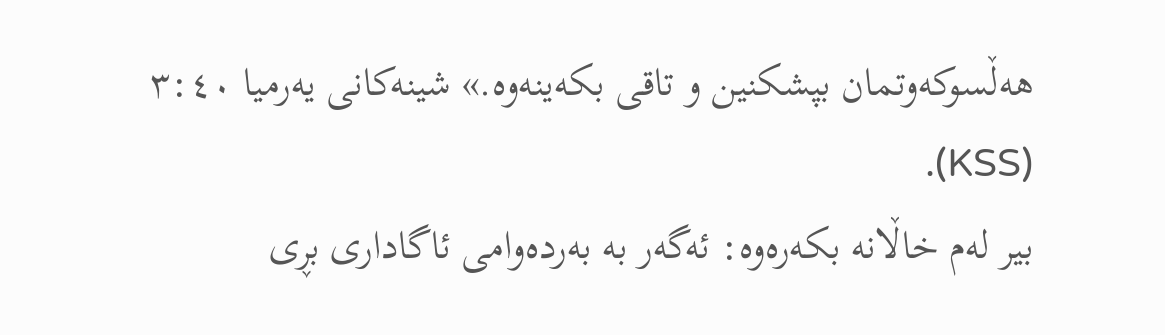هەڵسوکەوتمان بپشکنین و تاقی بکەینەوە.» شینەکانی یەرمیا ٣:٤٠ (KSS).
بیر لەم خاڵانە بکەرەوە: ئەگەر بە بەردەوامی ئاگاداری بڕی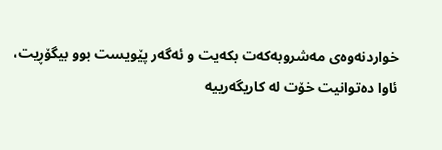خواردنەوەی مەشروبەکەت بکەیت و ئەگەر پێویست بوو بیگۆڕیت، ئاوا دەتوانیت خۆت لە کاریگەرییە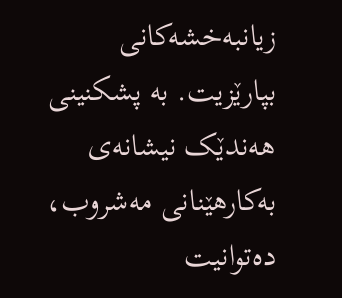زیانبەخشەکانی بپارێزیت. بە پشکنینی هەندێک نیشانەی بەکارهێنانی مەشروب، دەتوانیت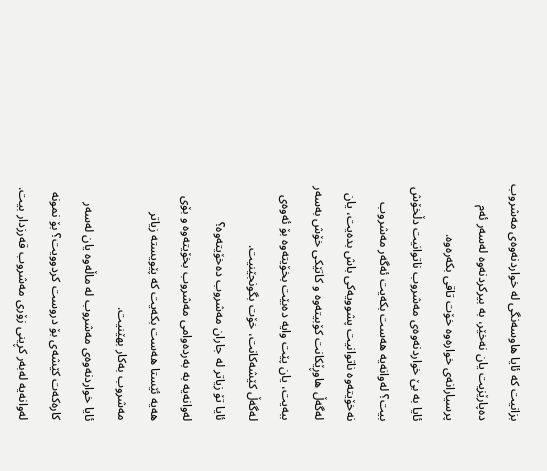بزانیت کە ئایا هاوسەنگی لە خواردنەوەی مەشروب دەپارێزیت یان نەخێر، بە بیرکردنەوە لەسەر ئەم پرسیارانەی خوارەوە خۆت تاقی بکەرەوە.
ئایا بە بێ خواردنەوەی مەشروب ناتوانیت دڵخۆش بیت؟ لەوانەیە هەست بکەیت ئەگەر مەشروب نەخۆیتەوە ناتوانیت پشوویەکی باش بدەیت، یان لەگەڵ هاوڕێکانت کۆبیتەوە و کاتێکی خۆش بەسەر ببەیت، یان پێت وایە دەبێت بخۆیتەوە بۆ ئەوەی لەگەڵ کێشەکانت، خۆت بگونجێنیت.
ئایا تۆ زیاتر لە جاران مەشروب دەخۆیتەوە؟ لەوانەیە بە بەردەوامی مەشروب بخۆیتەوە و بۆی هەیە ئێستا هەست بکەیت کە پێویستە زیاتر مەشروب بەکار بهێنیت.
ئایا خواردنەوەی مەشروب لە ماڵەوە یان لەسەر کارەکەت کێشەی بۆ دروست کردوویت؟ بۆ نمونە لەوانەیە لەبەر کڕینی زۆری مەشروب قەرزدار بیت.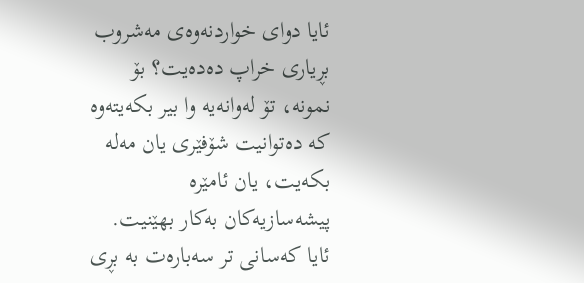ئایا دوای خواردنەوەی مەشروب بڕیاری خراپ دەدەیت؟ بۆ نمونە، تۆ لەوانەیە وا بیر بکەیتەوە کە دەتوانیت شۆفێری یان مەلە بکەیت، یان ئامێرە پیشەسازیەکان بەکار بهێنیت.
ئایا کەسانی تر سەبارەت بە بڕی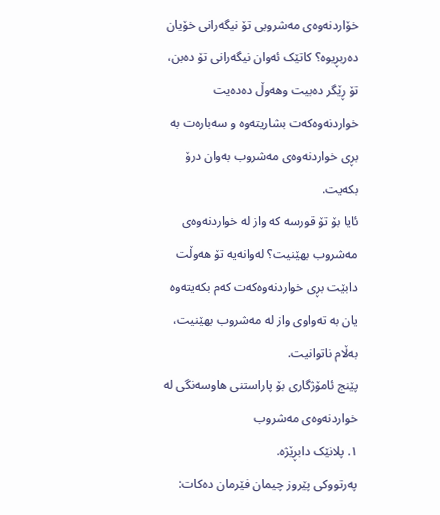خۆاردنەوەی مەشروبی تۆ نیگەرانی خۆیان دەربڕیوە؟ کاتێک ئەوان نیگەرانی تۆ دەبن، تۆ ڕێگر دەبیت وهەوڵ دەدەیت خواردنەوەکەت بشاریتەوە و سەبارەت بە بڕی خواردنەوەی مەشروب بەوان درۆ بکەیت.
ئایا بۆ تۆ قورسە کە واز لە خواردنەوەی مەشروب بهێنیت؟ لەوانەیە تۆ هەوڵت دابێت بڕی خواردنەوەکەت کەم بکەیتەوە یان بە تەواوی واز لە مەشروب بهێنیت، بەڵام ناتوانیت.
پێنج ئامۆژگاری بۆ پاراستنی هاوسەنگی لە خواردنەوەی مەشروب
١. پلانێک دابڕێژە.
پەرتووکی پێروز چیمان فێرمان دەکات: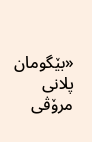«بێگومان پلانی مرۆڤی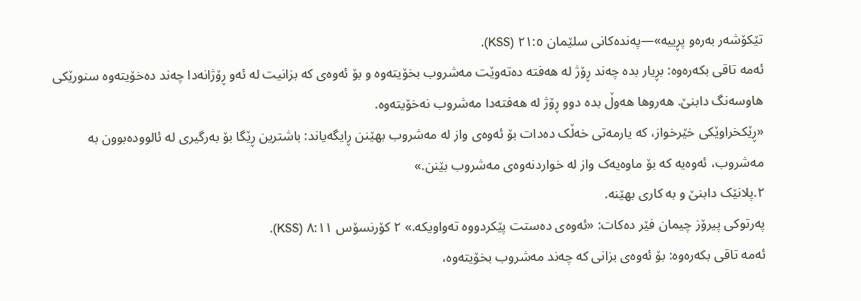تێکۆشەر بەرەو پڕییە»—پەندەکانی سلێمان ٢١:٥ (KSS).
ئەمە تاقی بکەرەوە: بڕیار بدە چەند ڕۆژ له هەفتە دەتەوێت مەشروب بخۆیتەوە و بۆ ئەوەی کە بزانیت لە ئەو ڕۆژانەدا چەند دەخۆیتەوە سنورێکی هاوسەنگ دابنێ. هەروها هەوڵ بدە دوو ڕۆژ لە هەفتەدا مەشروب نەخۆیتەوە.
«ڕێکخراوێکی خێرخواز، کە یارمەتی خەڵک دەدات بۆ ئەوەی واز لە مەشروب بهێنن ڕایگەیاند: باشترین ڕێگا بۆ بەرگیری لە ئالوودەبوون بە مەشروب، ئەوەیە کە بۆ ماوەیەک واز لە خواردنەوەی مەشروب بێنن.»
٢.پلانێک دابنێ و بە کاری بهێنە.
پەرتوکی پیرۆز چیمان فێر دەکات: «ئەوەی دەستت پێکردووە تەواویکە.» ٢ کۆرنسۆس ٨:١١ (KSS).
ئەمە تاقی بکەرەوە: بۆ ئەوەی بزانی کە چەند مەشروب بخۆیتەوە،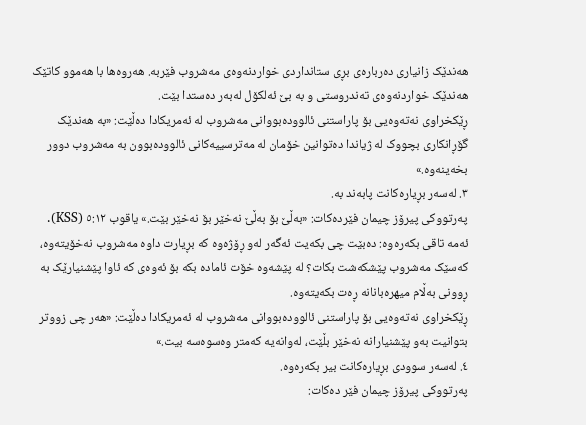هەندێک زانیاری دەربارەی بڕی ستانداردی خواردنەوەی مەشروب فێربە. هەروەها با هەموو کاتێک هەندێک خواردنەوەی تەندروستی و بە بێ ئەلکۆل لەبەر دەستدا بێت.
ڕێکخراوی نەتەوەیی بۆ پاراستنی ئالوودەبووانی مەشروب لە ئەمریکادا دەڵێت: «بە هەندێک گۆڕانکاری بچووک لە ژیاندا دەتوانین خۆمان لە مەترسییەکانی ئالوودەبوون بە مەشروب دوور بخەینەوە.»
٣. لەسەر بڕیارەکانت پابەند بە.
پەرتووکی پیرۆز چیمان فێردەکات: «بەڵێ بۆ بەڵێ نەخێر بۆ نەخێر بێت.» یاقوب ٥:١٢ (KSS).
ئەمە تاقی بکەرەوە: دەبێت چی بکەیت ئەگەر لەو ڕۆژەوە کە بڕیارت داوە مەشروب نەخۆیتەوە، کەسێک مەشروب پێشکەشت بکات؟ لە پێشەوە خۆت ئامادە بکە بۆ ئەوەی کە ئاوا پێشنیارێک بە ڕوونی بەڵام میهرەبانانە ڕەت بکەیتەوە.
ڕێکخراوی نەتەوەیی بۆ پاراستنی ئالوودەبووانی مەشروب لە ئەمریکادا دەڵێت: «هەر چی زووتر بتوانیت بەو پێشنیارانە نەخێر بڵێت، لەوانەیە کەمتر وەسوەسە بیت.»
٤. لەسەر سوودی بڕیارەکانت بیر بکەرەوە.
پەرتووکی پیرۆز چیمان فێر دەکات: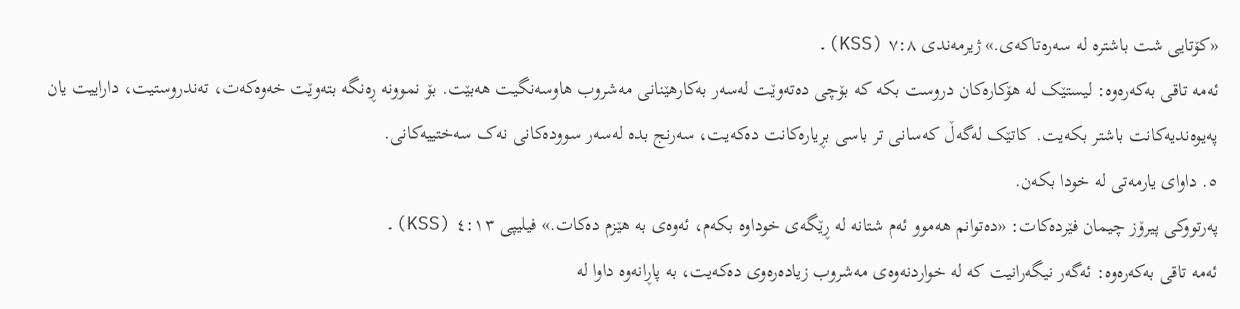«کۆتایی شت باشترە لە سەرەتاکەی.» ژیرمەندی ٧:٨ (KSS).
ئەمە تاقی بەکەرەوە: لیستێک لە هۆکارەکان دروست بکە که بۆچی دەتەوێت لەسەر بەکارهێنانی مەشروب هاوسەنگیت هەبێت. بۆ نموونە ڕەنگە بتەوێت خەوەکەت، تەندروستیت، داراییت یان پەیوەندیەکانت باشتر بکەیت. کاتێک لەگەڵ کەسانی تر باسی بڕیارەکانت دەکەیت، سەرنج بدە لەسەر سوودەکانی نەک سەختییەکانی.
٥. داوای یارمەتی لە خودا بکەن.
پەرتووکی پیرۆز چیمان فێردەکات: «دەتوانم هەموو ئەم شتانە لە ڕێگەی خوداوە بکەم، ئەوەی بە هێزم دەکات.» فیلیپی ٤:١٣ (KSS).
ئەمە تاقی بەکەرەوە: ئەگەر نیگەرانیت کە لە خواردنەوەی مەشروب زیادەرەوی دەکەیت، بە پاڕانەوە داوا لە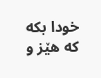خودا بکە کە هێز و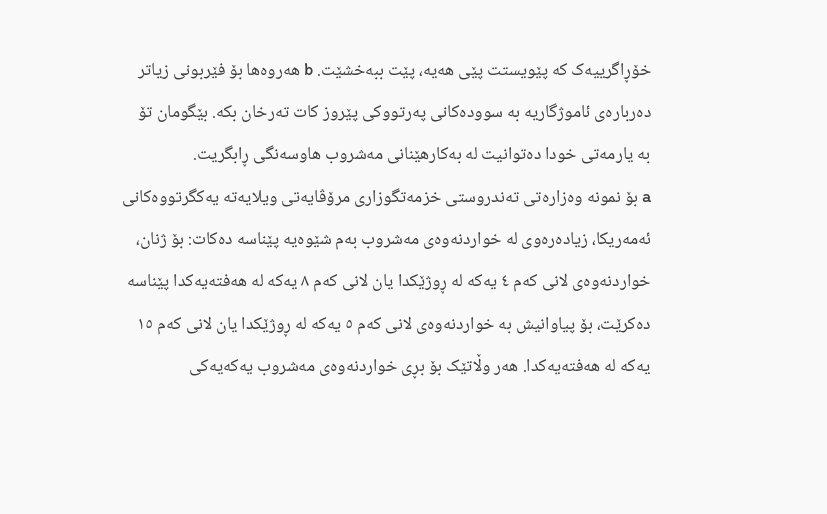خۆڕاگرییەک کە پێویستت پێی هەیە، پێت ببەخشێت. b هەروەها بۆ فێربونی زیاتر دەربارەی ئاموژگاریە بە سوودەکانی پەرتووکی پێروز کات تەرخان بکە. بێگومان تۆ بە یارمەتی خودا دەتوانیت لە بەکارهێنانی مەشروب هاوسەنگی ڕابگریت.
a بۆ نمونە وەزارەتی تەندروستی خزمەتگوزاری مرۆڤایەتی ویلایەتە یەکگرتووەکانی ئەمەریکا، زیادەرەوی لە خواردنەوەی مەشروب بەم شێوەیە پێناسە دەکات: بۆ ژنان، خواردنەوەی لانی کەم ٤ یەکە لە ڕوژێکدا یان لانی کەم ٨ یەکە لە هەفتەیەکدا پێناسە دەکرێت، بۆ پیاوانیش بە خواردنەوەی لانی کەم ٥ یەکە لە ڕوژێکدا یان لانی کەم ١٥ یەکە لە هەفتەیەکدا. هەر وڵاتێک بۆ بڕی خواردنەوەی مەشروب یەکەیەکی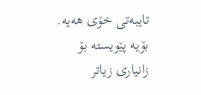تایبەتی خۆی هەیە. بۆیە پێویستە بۆ زانیاری زیاتر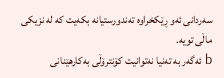سەردانی ئەو ڕێکخراوە تەندورستیانە بکەیت کە لە نزیکی ماڵی تویە.
b ئەگەر بە تەنیا نەتوانیت کۆنترۆڵی بەکارهێنانی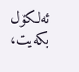ئەلکۆل بکەیت،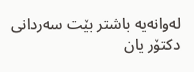لەوانەیە باشتر بێت سەردانی دکتۆر یان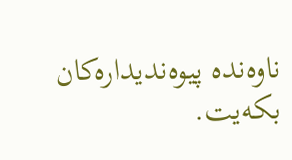ناوەندە پیوەندیدارەکان بکەیت.